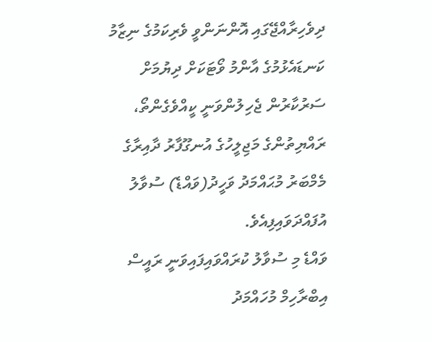ދިވެހިރާއްޖޭގައި އޮންނަންވީ ވެރިކަމުގެ ނިޒާމު ކަނޑައެޅުމުގެ އާންމު ވޯޓަކަށް ދިޔުމަށް ސަރުކާރުން ޖެހިލުންވަނީ ކީއްވެގެންތޯ، ރައްޔިތުންގެ މަޖިލީހުގެ އުނގޫފާރު ދާއިރާގެ މެމްބަރު މުޙައްމަދު ވަހީދު(ވައްޑެ) ސުވާލު އުފައްދަވައިފިއެވެ.
ވައްޑެ މި ސުވާލު ކުރައްވައިފައިވަނީ ރައީސް އިބްރާހިމް މުހައްމަދު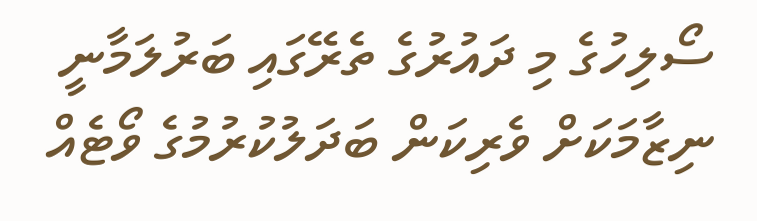ސޯލިހުގެ މި ދައުރުގެ ތެރޭގައި ބަރުލަމާނީ ނިޒާމަކަށް ވެރިކަން ބަދަލުކުރުމުގެ ވޯޓެއް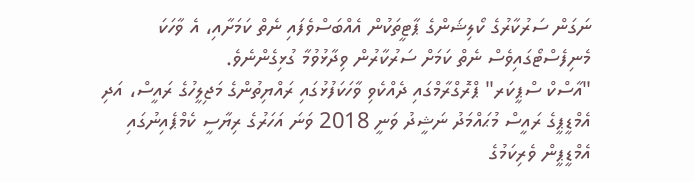ނަގަން ސަރުކާރުގެ ކޯލިޝަންގެ ޕާޓީތަކުން އެއްބަސްވެފައި ނެތް ކަމަށާއި، އެ ވާހަކަ މެނިފެސްޓޯގައިވެސް ނެތް ކަމަށް ސަރުކާރުން ވިދާޅުވުމާ ގުޅިގެންނެވެ.
"އާސްކް ސްޕީކަރ" ޕްރޮގްރާމްގައި ދެއްކެވި ވާހަކަފުޅުގައި ރައްޔިތުންގެ މަޖިލީހުގެ ރައީސް، އަދި އެމްޑީޕީގެ ރައީސް މުޙައްމަދު ނަޝީދު ވަނީ 2018 ވަނަ އަހަރުގެ ރިޔާސީ ކެމްޕެއިނުގައި އެމްޑީޕީން ވެރިކަމުގެ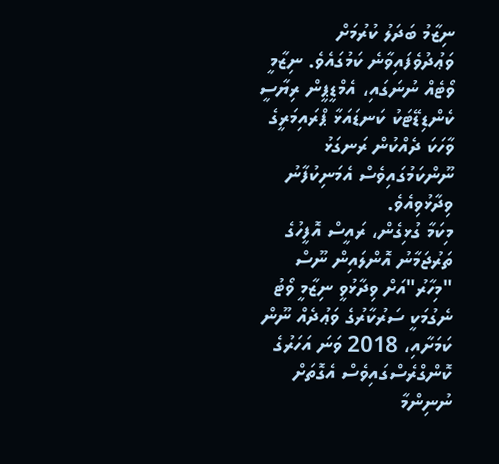ނިޒާމު ބަދަލު ކުރުމަށް ވަޢުދުވެފައިވާނެ ކަމުގައެވެ. ނިޒާމީ ވޯޓެއް ނުނަގައި، އެމްޑީޕީން ރިޔާސީ ކެންޑިޑޭޓަކު ކަނޑައަޅާ ޕްރައިމަރީގެ ވާހަކަ ދެއްކުން ރަނގަޅު ނޫންކަމުގައިވެސް އެމަނިކުފާނު ވިދާޅުވިއެވެ.
މިކަމާ ގުޅިގެން، ރައީސް އޮފީހުގެ ތަރުޖަމާނު އޮންލައިން ނޫސް "މިހާރު"އަށް ވިދާޅުވީ ނިޒާމީ ވޯޓު ނެގުމަކީ ސަރުކާރުގެ ވަޢުދެއް ނޫން ކަމަށާއި، 2018 ވަނަ އަހަރުގެ ކޮންގްރެސްގައިވެސް އެގޮތަށް ނުނިންމާ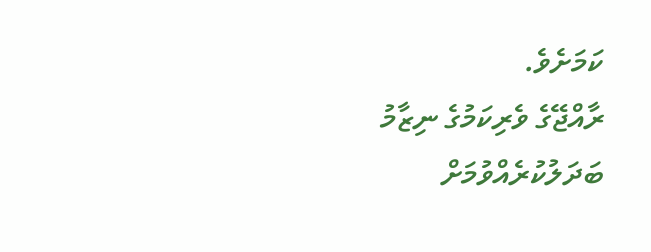ކަމަށެވެ.
ރާއްޖޭގެ ވެރިކަމުގެ ނިޒާމު ބަދަލުކުރެއްވުމަށް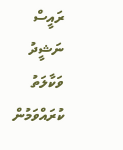ރައީސް ނަޝީދު ވަކާލަތު ކުރައްވަމުން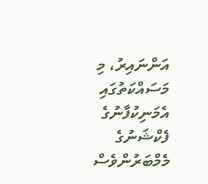އަންނައިރު، މި މަސައްކަތުގައި އެމަނިކުފާނުގެ ފެކްޝަނުގެ މެމްބަރުންވެސް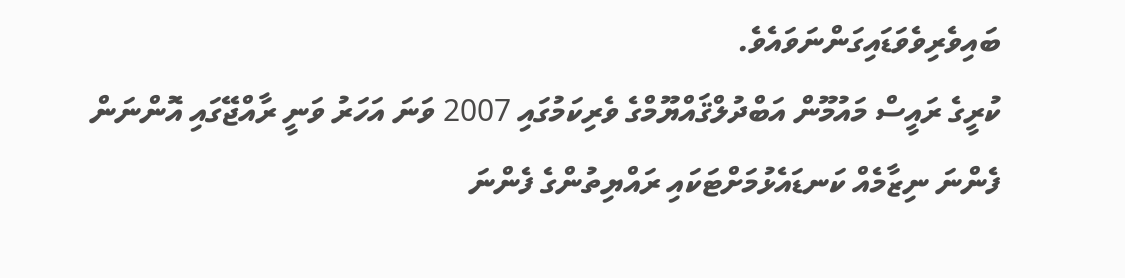ބައިވެރިވެވަޑައިގަންނަވައެވެ.
ކުރީގެ ރައީސް މައުމޫން އަބްދުލްޤައްޔޫމްގެ ވެރިކަމުގައި 2007 ވަނަ އަހަރު ވަނީ ރާއްޖޭގައި އޮންނަން ފެންނަ ނިޒާމެއް ކަނޑައެޅުމަށްޓަކައި ރައްޔިތުންގެ ފެންނަ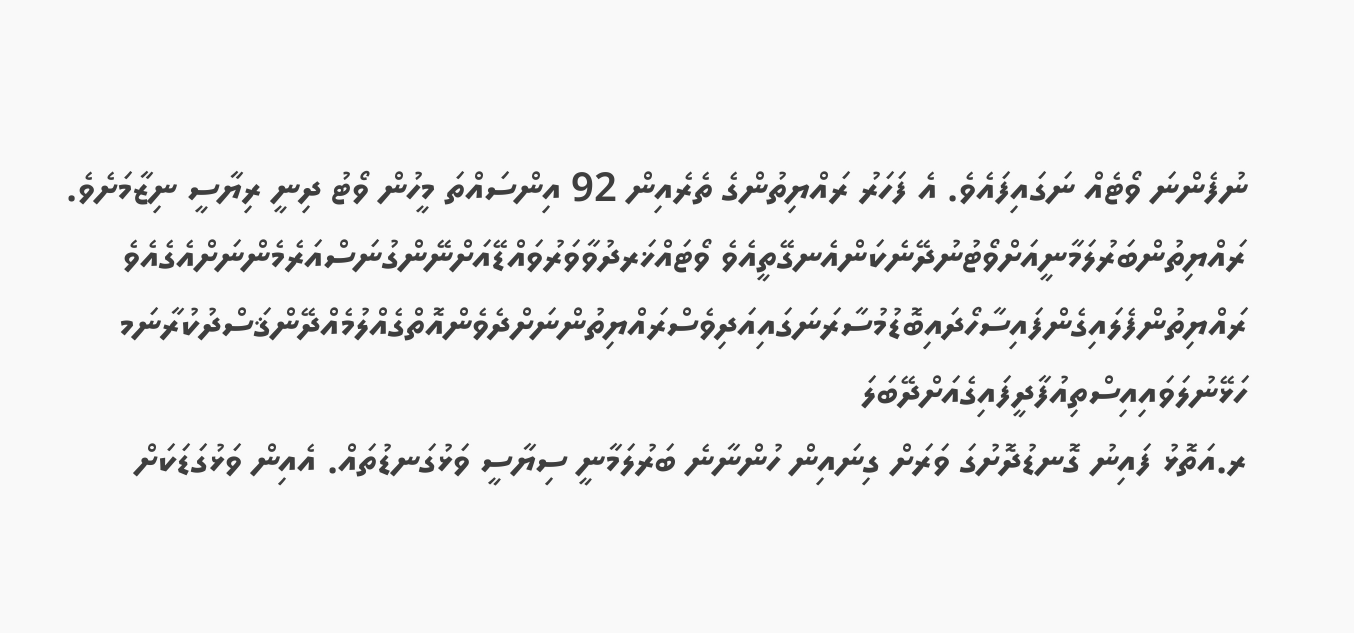ނުފެންނަ ވޯޓެއް ނަގައިފައެވެ. އެ ފަހަރު ރައްޔިތުންގެ ތެރެއިން 92 އިންސައްތަ މީހުން ވޯޓު ދިނީ ރިޔާސީ ނިޒާމަށެވެ.
ރައްޔިތުންބަރުލަމާނީއަށްވޯޓުނުދޭނެކަންއެނގޭތީއެވެ ވޯޓައްޚަރދުވާވަރުވައްޑޭއަށްނޭންގުނަސްއަރެމެންނަށްއެގެއެވެ ރައްޔިތުންފެލައިގެންފައިސާހޯދައިބޮޑުމުސާރަނަގައިއަދިވެސްރައްޔިތުންނަށްދެވެންއޮތްގެއްލުމެއްދޭންޤަސްދުކުރާނަމ ހަޅޭނުލަވައިއިސްތިއުފާދީފައިގެއަށްދޭބަލަ
ރ.އަތޮޅު ފައިނު ގޮނޑުދޮށުގަ ވަރަށް ގިނައިން ހުންނާނެ ބަރުލަމާނީ ސިޔާސީ ވަޅުގަނޑުތައް. އެއިން ވަޅުގަޑަކަށް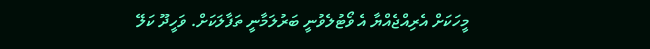މީހަކަށް އެރިއްޖެއްޔާ އެ ވޯޓުލެވުނީ ބަރުލަމާނީ ތަފާލަކަށް. ވަހީދޫ ކަލޭ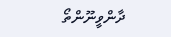ދާންވީނޫންތޯ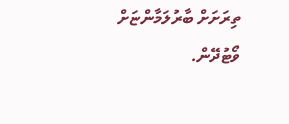ތިރަށަށް ބާރުލަމާންޏަށް ވޯޓުދޭން.